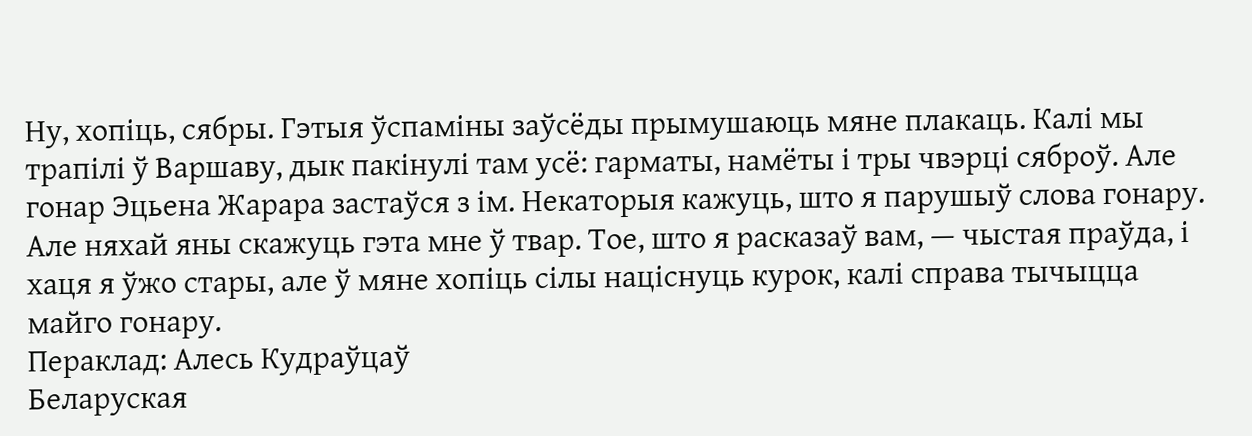Ну, хопіць, сябры. Гэтыя ўспаміны заўсёды прымушаюць мяне плакаць. Калі мы трапілі ў Варшаву, дык пакінулі там усё: гарматы, намёты і тры чвэрці сяброў. Але гонар Эцьена Жарара застаўся з ім. Некаторыя кажуць, што я парушыў слова гонару. Але няхай яны скажуць гэта мне ў твар. Тое, што я расказаў вам, — чыстая праўда, і хаця я ўжо стары, але ў мяне хопіць сілы націснуць курок, калі справа тычыцца майго гонару.
Пераклад: Алесь Кудраўцаў
Беларуская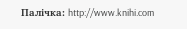Палічка: http://www.knihi.com